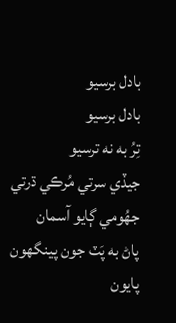بادل برسيو
بادل برسيو
تِرُ به نه ترسيو
جيڏي سرتي مُرڪي ڌرتي
جهُومي ڳايو آسمان
پاڻ به پَٽ جون پينگهون پايون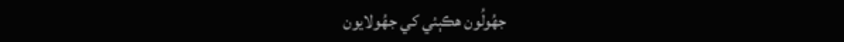جهُولُون هڪٻئي کي جهُولايون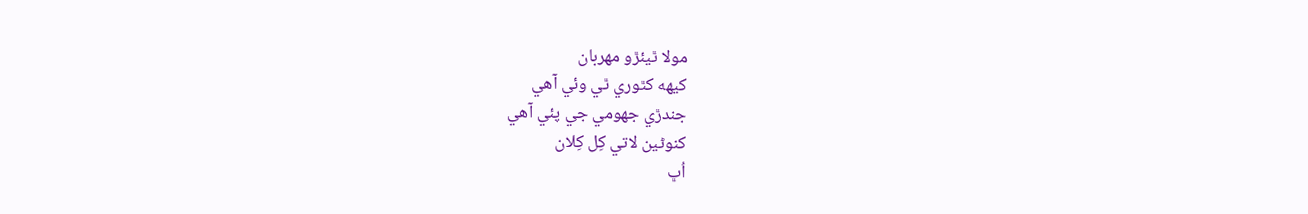مولا ٿيئڙو مهربان
کيهه کٿوري ٿي وئي آهي
جندڙي جهومي جي پئي آهي
کنوڻين لاتي کِل کِلان
اُڀ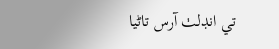تي انڊلٺ آرس تاڻيا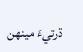ڌرتيءَ مينهن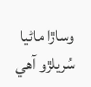وساڙا ماڻيا
سُريلڙو آهي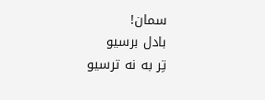سمان!
بادل برسيو
تِر به نه ترسيو